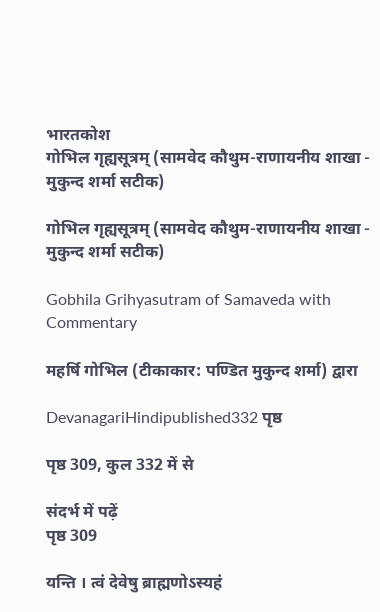भारतकोश
गोभिल गृह्यसूत्रम् (सामवेद कौथुम-राणायनीय शाखा - मुकुन्द शर्मा सटीक)

गोभिल गृह्यसूत्रम् (सामवेद कौथुम-राणायनीय शाखा - मुकुन्द शर्मा सटीक)

Gobhila Grihyasutram of Samaveda with Commentary

महर्षि गोभिल (टीकाकार: पण्डित मुकुन्द शर्मा) द्वारा

DevanagariHindipublished332 पृष्ठ

पृष्ठ 309, कुल 332 में से

संदर्भ में पढ़ें
पृष्ठ 309

यन्ति । त्वं देवेषु ब्राह्मणोऽस्यहं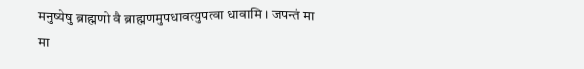मनुष्येषु ब्राह्मणो वै ब्राह्मणमुपधावत्युपत्वा धावामि । जपन्तं मा मा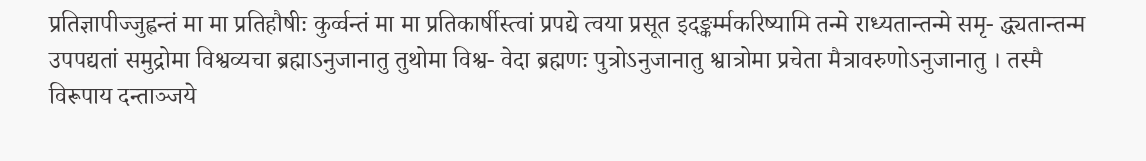प्रतिज्ञापीज्जुह्वन्तं मा मा प्रतिहौषीः कुर्व्वन्तं मा मा प्रतिकार्षीस्त्वां प्रपद्ये त्वया प्रसूत इदङ्कर्म्मकरिष्यामि तन्मे राध्यतान्तन्मे समृ- द्ध्यतान्तन्म उपपद्यतां समुद्रोमा विश्वव्यचा ब्रह्माऽनुजानातु तुथोमा विश्व- वेदा ब्रह्मणः पुत्रोऽनुजानातु श्वात्रोमा प्रचेता मैत्रावरुणोऽनुजानातु । तस्मै विरूपाय दन्ताञ्जये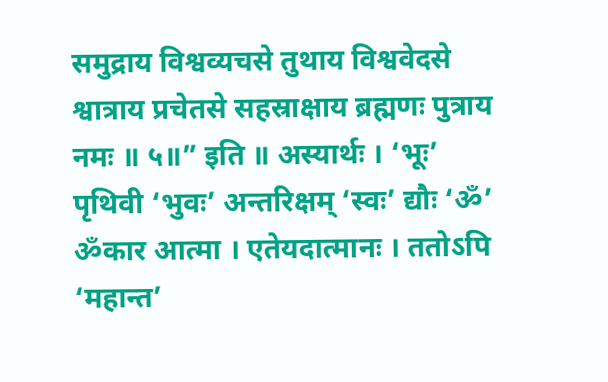समुद्राय विश्वव्यचसे तुथाय विश्ववेदसे श्वात्राय प्रचेतसे सहस्राक्षाय ब्रह्मणः पुत्राय नमः ॥ ५॥” इति ॥ अस्यार्थः । ‘भूः’ पृथिवी ‘भुवः’ अन्तरिक्षम् ‘स्वः’ द्यौः ‘ॐ’ ॐकार आत्मा । एतेयदात्मानः । ततोऽपि ‘महान्त’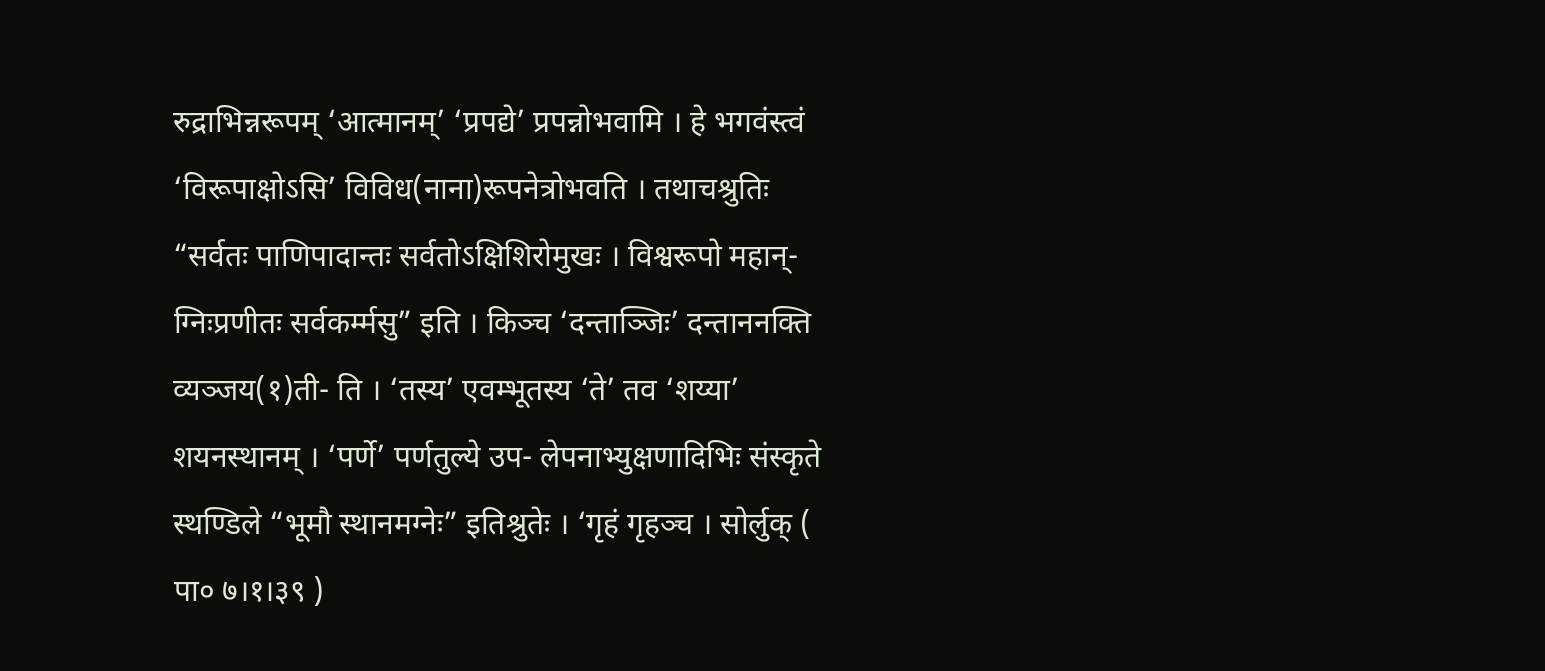रुद्राभिन्नरूपम् ‘आत्मानम्’ ‘प्रपद्ये’ प्रपन्नोभवामि । हे भगवंस्त्वं ‘विरूपाक्षोऽसि’ विविध(नाना)रूपनेत्रोभवति । तथाचश्रुतिः “सर्वतः पाणिपादान्तः सर्वतोऽक्षिशिरोमुखः । विश्वरूपो महान्- ग्निःप्रणीतः सर्वकर्म्मसु” इति । किञ्च ‘दन्ताञ्जिः’ दन्ताननक्ति व्यञ्जय(१)ती- ति । ‘तस्य’ एवम्भूतस्य ‘ते’ तव ‘शय्या’ शयनस्थानम् । ‘पर्णे’ पर्णतुल्ये उप- लेपनाभ्युक्षणादिभिः संस्कृते स्थण्डिले “भूमौ स्थानमग्नेः” इतिश्रुतेः । ‘गृहं गृहञ्च । सोर्लुक् ( पा० ७।१।३९ )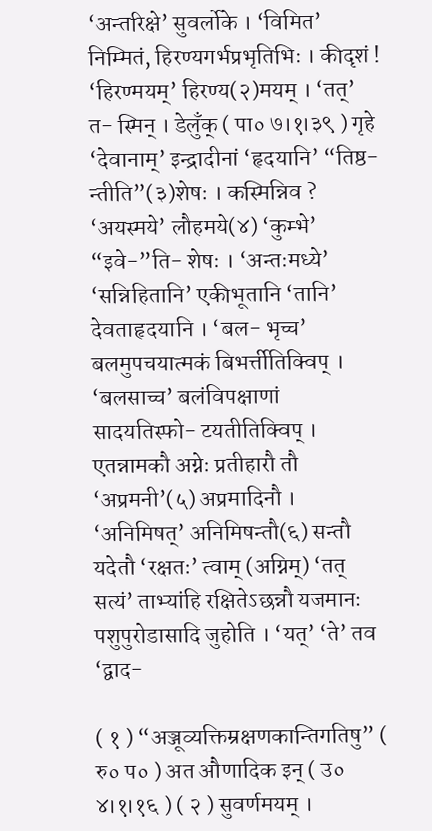‘अन्तरिक्षे’ सुवर्लोके । ‘विमित’ निम्मितं, हिरण्यगर्भप्रभृतिभिः । कीदृशं ! ‘हिरण्मयम्’ हिरण्य(२)मयम् । ‘तत्’ त- स्मिन् । डेलुँक् ( पा० ७।१।३९ ) गृहे ‘देवानाम्’ इन्द्रादीनां ‘हृदयानि’ “तिष्ठ- न्तीति”(३)शेषः । कस्मिन्निव ? ‘अयस्मये’ लौहमये(४) ‘कुम्भे’ “इवे-”ति- शेषः । ‘अन्तःमध्ये’ ‘सन्निहितानि’ एकीभूतानि ‘तानि’ देवताहृदयानि । ‘बल- भृच्च’ बलमुपचयात्मकं बिभर्त्तीतिक्विप् । ‘बलसाच्च’ बलंविपक्षाणां सादयतिस्फो- टयतीतिक्विप् । एतन्नामकौ अग्नेः प्रतीहारौ तौ ‘अप्रमनी’(५) अप्रमादिनौ । ‘अनिमिषत्’ अनिमिषन्तौ(६) सन्तौ यदेतौ ‘रक्षतः’ त्वाम् (अग्निम्) ‘तत् सत्यं’ ताभ्यांहि रक्षितेऽछन्नौ यजमानः पशुपुरोडासादि जुहोति । ‘यत्’ ‘ते’ तव ‘द्वाद-

( १ ) “अञ्जूव्यक्तिम्रक्षणकान्तिगतिषु” ( रु० प० ) अत औणादिक इन् ( उ० ४।१।१६ ) ( २ ) सुवर्णमयम् ।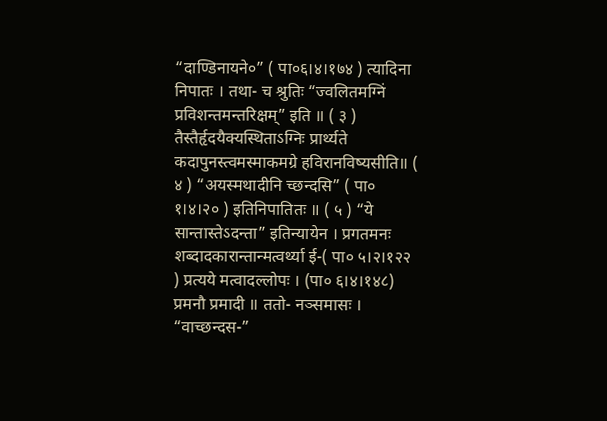“दाण्डिनायने०” ( पा०६।४।१७४ ) त्यादिना निपातः । तथा- च श्रुतिः “ज्वलितमग्निं प्रविशन्तमन्तरिक्षम्” इति ॥ ( ३ ) तैस्तैर्हृदयैक्यस्थिताऽग्निः प्रार्थ्यते कदापुनस्त्वमस्माकमग्रे हविरानविष्यसीति॥ ( ४ ) “अयस्मथादीनि च्छन्दसि” ( पा० १।४।२० ) इतिनिपातितः ॥ ( ५ ) “ये सान्तास्तेऽदन्ता” इतिन्यायेन । प्रगतमनः शब्दादकारान्तान्मत्वर्थ्या ई-( पा० ५।२।१२२ ) प्रत्यये मत्वादल्लोपः । (पा० ६।४।१४८) प्रमनौ प्रमादी ॥ ततो- नञ्समासः । “वाच्छन्दस-”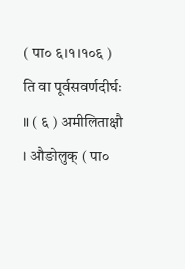( पा० ६।१।१०६ ) ति वा पूर्वसवर्णदीर्घः ॥ ( ६ ) अमीलिताक्षौ । औङोलुक् ( पा०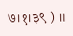७।१।३९ ) ॥